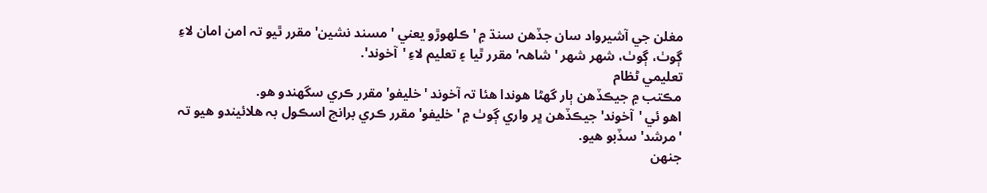مغلن جي آشيرواد سان جڏھن سنڌ ۾ 'ڪلھوڙو يعني 'مسند نشين' مقرر ٿيو تہ امن امان لاءِ ڳوٺ، ڳوٺ، شھر شھر 'شاھہ' مقرر ٿيا ۽ تعليم لاءِ 'آخوند'.
تعليمي ڻظام
مڪتب ۾ جيڪڏھن ٻار گهڻا ھوندا ھئا تہ آخوند 'خليفو' مقرر ڪري سگهندو ھو.
اھو ئي 'آخوند' جيڪڏھن ڀر واري ڳوٺ ۾ 'خليفو' مقرر ڪري برانچ اسڪول بہ ھلائيندو ھيو تہ 'مرشد' سڏبو ھيو.
جنھن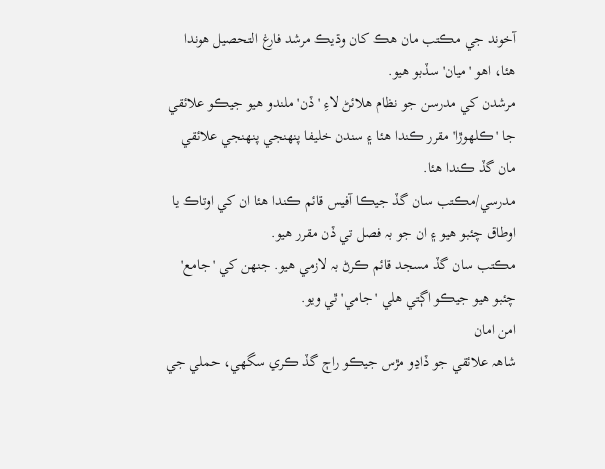آخوند جي مڪتب مان ھڪ کان وڌيڪ مرشد فارغ التحصيل ھوندا ھئا، اھو 'ميان' سڏبو ھيو.
مرشدن کي مدرسن جو نظام ھلائڻ لاءِ 'ڏن' ملندو ھيو جيڪو علائقي جا 'ڪلھوڙا' مقرر ڪندا ھئا ۽ سندن خليفا پنھنجي پنھنجي علائقي مان گڏ ڪندا ھئا.
مدرسي/مڪتب سان گڏ جيڪا آفيس قائم ڪندا ھئا ان کي اوتاڪ يا اوطاق چئبو ھيو ۽ ان جو بہ فصل تي ڏن مقرر ھيو.
مڪتب سان گڏ مسجد قائم ڪرڻ بہ لازمي ھيو. جنھن کي 'جامع' چئبو ھيو جيڪو اڳتي ھلي 'جامي' ٿي ويو.
امن امان
شاھہ علائقي جو ڏاڍو مڙس جيڪو راڄ گڏ ڪري سگهي، حملي جي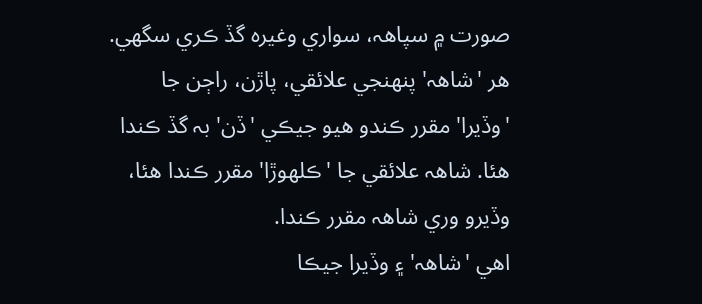صورت ۾ سپاھہ، سواري وغيرہ گڏ ڪري سگهي.
ھر 'شاھہ' پنھنجي علائقي، پاڙن، راڄن جا 'وڏيرا' مقرر ڪندو ھيو جيڪي 'ڏن' بہ گڏ ڪندا ھئا. شاھہ علائقي جا 'ڪلھوڙا' مقرر ڪندا ھئا، وڏيرو وري شاھہ مقرر ڪندا.
اھي 'شاھہ' ۽ وڏيرا جيڪا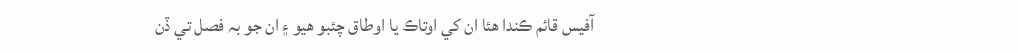آفيس قائم ڪندا ھئا ان کي اوتاڪ يا اوطاق چئبو ھيو ۽ ان جو بہ فصل تي ڏن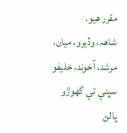مقرر ھيو.
شاھہ، وڏيرو، ميان، مرشد، آخوند، خليفو سڀني تي گهوڙو پالڻ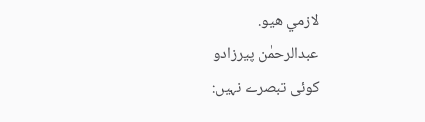لازمي ھيو.
عبدالرحمٰن پيرزادو
کوئی تبصرے نہیں: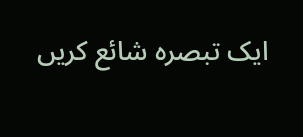ایک تبصرہ شائع کریں